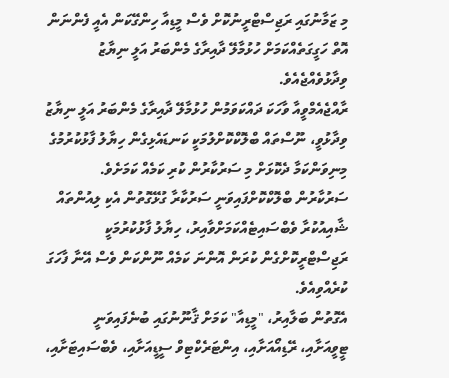މި ޒަމާނުގައި ރަޖިސްޓްރީނުކޮށް ވެސް މީޑިއާ ހިންގޭކަން އެއީ ފެންނަން އޮތް ހަގީގަތެއްކަމަށް ހުޅުމާލޭ ދާއިރާގެ މެންބަރު އަލީ ނިޔާޒު ވިދާޅުވެއްޖެއެވެ.
ރާއްޖެއެމްވީއާ ވާހަކަ ދައްކަވަމުން ހުޅުމާލޭ ދާއިރާގެ މެންބަރު އަލީ ނިޔާޒު ވިދާޅުވީ، ނޫސްތައް ބްލޮކްކޮށްލުމަކީ ކަނޑައެޅިގެން ހިޔާލު ފާޅުކުރުމުގެ މިނިވަންކަމާ ދެކޮޅަށް މި ސަރުކާރުން ކުރި ކަމެއް ކަމަށެވެ.
ސަރުކާރުން ބްލޮކްކޮށްފައިވަނީ ސަރުކާރާ ގުޅޭގޮތުން އެކި ލިއުންތައް ޝާއިއުކުރާ ވެބްސައިޓެއްކަމަށްވާއިރު، ހިޔާލު ފާޅުކުރުމަކީ ރަޖިސްޓްރީކޮށްގެން ކުރަން އޮންނަ ކަމެއް ނޫންކަން ވެސް އޭނާ ފާހަގަ ކުރެއްވިއެވެ.
އެގޮތުން ބަލާއިރު، "މީޑިއާ" ކަމަށް ޤާނޫނުގައި ބުނެފައިވަނީ ޓީވީއަށާއި، ރޭޑިއޯއަށާއި، އިންޓަރެކްޓިވް ސީޑީއަށާއި، ވެބްސައިޓަށާއި،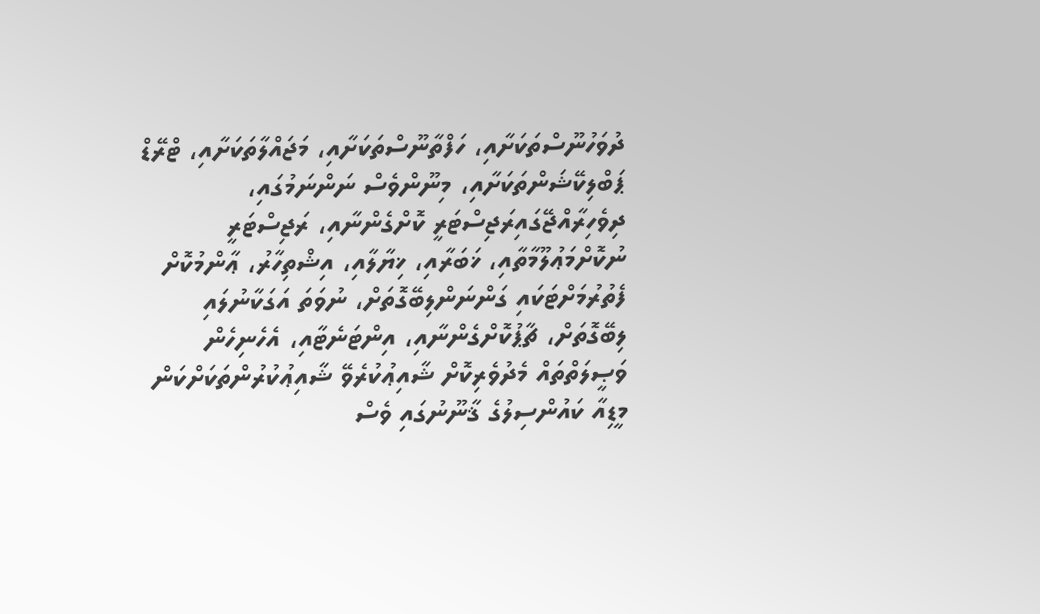ދުވަހުނޫސްތަކަށާއި، ހަފްތާނޫސްތަކަށާއި، މަޖައްލާތަކަށާއި، ޓްރޭޑް ޕަބްލިކޭޝަންތަކަށާއި، މިނޫންވެސް ނަންނަމުގައި، ދިވެހިރާއްޖޭގައިރަޖިސްޓަރީ ކޮށްގެންނާއި، ރަޖިސްޓަރީ ނުކޮށްމަޢުލޫމާތާއި، ޚަބަރާއި، ޚިޔާލާއި، އިޝްތިހާރު، ޢާންމުކޮށް ފެތުރުމަށްޓަކައި ގަންނަންލިބޭގޮތަށް، ނުވަތަ އަގަކާނުލައި ލިބޭގޮތަށް، ޗާޕުކޮށްގެންނާއި، އިންޓަނެޓާއި، އެހެނިހެން ވަޞީލަތްތައް މެދުވެރިކޮށް ޝާއިޢުކުރެވޭ ޝާއިޢުކުރުންތަކަށްކަން މީޑިއާ ކައުންސިލުގެ ޤާނޫނުގައި ވެސް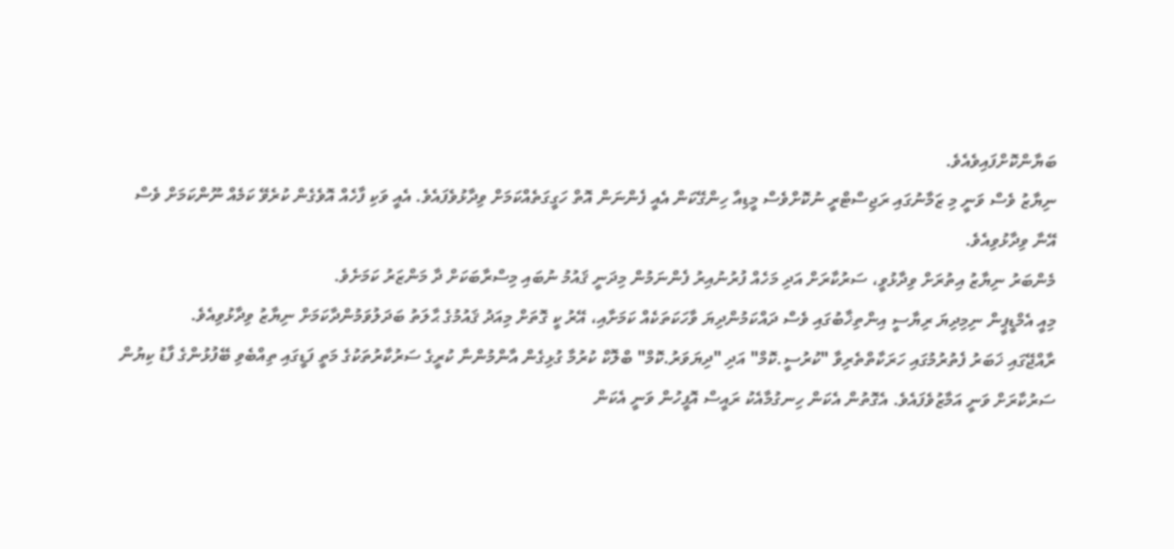ބަޔާންކޮށްފައިވެއެވެ.
ނިޔާޒު ވެސް ވަނީ މި ޒަމާނުގައި ރަޖިސްޓްރީ ނުކޮށްވެސް މީޑިއާ ހިންގޭކަން އެއީ ފެންނަން އޮތް ހަގީގަތެއްކަމަށް ވިދާޅުވެފައެވެ. އެއީ ވަކި ފާހެއް އޮވެގެން ކުރެވޭ ކަމެއް ނޫންކަމަށް ވެސް އޭނާ ވިދާޅުވިއެވެ.
މެންބަރު ނިޔާޒު އިތުރަށް ވިދާޅުވީ، ސަރުކާރަށް އަދި މަހެއް ފުރުނުއިރު ފެންނަމުން މިދަނީ ޤައުމު ނުބައި މިސްރާބަކަށް ދާ މަންޒަރު ކަމަށެވެ.
މިއީ އެމްޑީޕީން ނިމިދިޔަ ރިޔާސީ އިންތިޚާބުގައި ވެސް ދައްކަމުންދިޔަ ވާހަކަތަކެއް ކަމަށާއި، އޭރު ކީ ގޮތަށް މިއަދު ޤައުމުގެ ޙާލަތު ބަދަލުވަމުންދާކަމަށް ނިޔާޒު ވިދާޅުވިއެވެ.
ރާއްޖޭގައި ޚަބަރު ފެތުރުމުގައި ހަރަކާތްތެރިވާ "ކުރުސީ.ކޮމް" އަދި "ދިޔަވަރު.ކޮމް" ބްލޮކް ކުރުމާ ގުޅިގެން އާންމުންނާ ކުރީގެ ސަރުކާރުތަކުގެ މަތީ ފަޑީގައި ތިއްބެވި ބޭފުޅުންގެ ފާޑު ކިޔުން ސަރުކާރަށް ވަނީ އަމާޒުވެފައެވެ. އެގޮތުން އެކަން ހިނގުމާއެކު ރައީސް އޮފީހުން ވަނީ އެކަން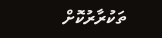ތަކުރާރުކޮށް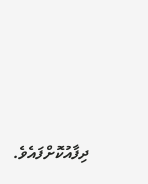ދިފާއުކޮށްފައެވެ.